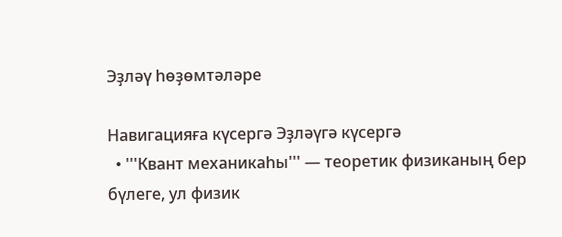Эҙләү һөҙөмтәләре

Навигацияға күсергә Эҙләүгә күсергә
  • '''Квант механикаһы''' — теоретик физиканың бер бүлеге, ул физик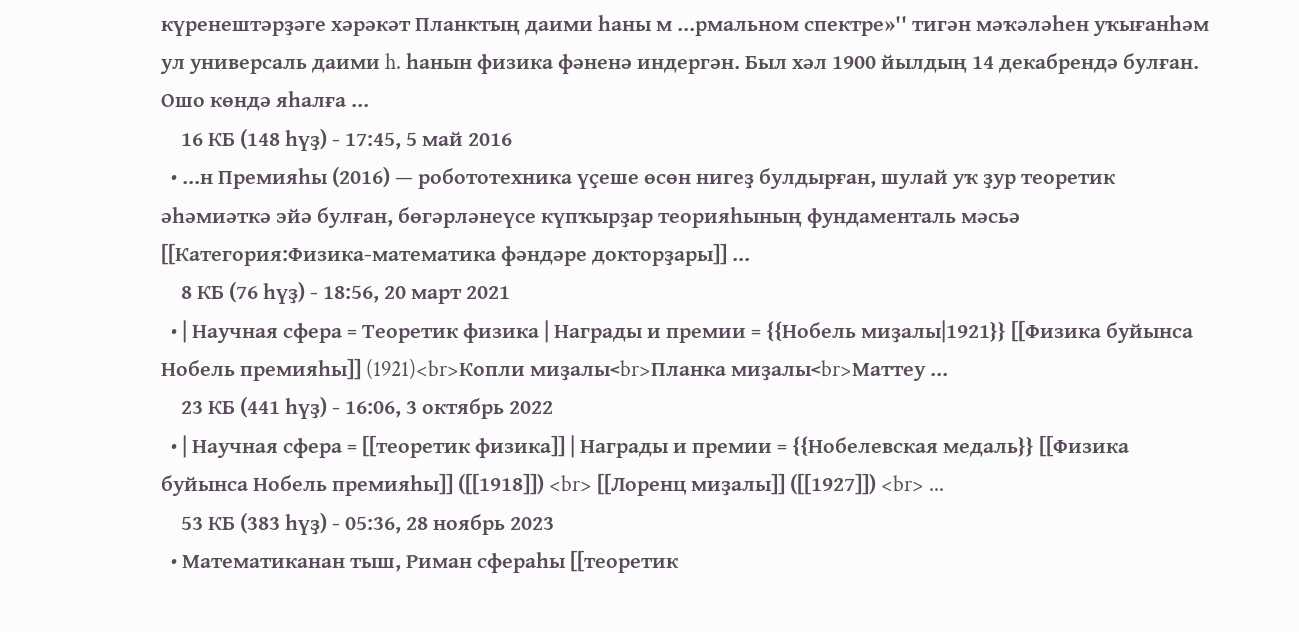күренештәрҙәге хәрәкәт Планктың даими һаны м ...рмальном спектре»'' тигән мәҡәләһен уҡығанһәм ул универсаль даими h. һанын физика фәненә индергән. Был хәл 1900 йылдың 14 декабрендә булған. Ошо көндә яһалға ...
    16 КБ (148 һүҙ) - 17:45, 5 май 2016
  • ...н Премияһы (2016) — робототехника үҫеше өсөн нигеҙ булдырған, шулай уҡ ҙур теоретик әһәмиәткә эйә булған, бөгәрләнеүсе күпҡырҙар теорияһының фундаменталь мәсьә [[Категория:Физика-математика фәндәре докторҙары]] ...
    8 КБ (76 һүҙ) - 18:56, 20 март 2021
  • | Научная сфера = Теоретик физика | Награды и премии = {{Нобель миҙалы|1921}} [[Физика буйынса Нобель премияһы]] (1921)<br>Копли миҙалы<br>Планка миҙалы<br>Маттеу ...
    23 КБ (441 һүҙ) - 16:06, 3 октябрь 2022
  • | Научная сфера = [[теоретик физика]] | Награды и премии = {{Нобелевская медаль}} [[Физика буйынса Нобель премияһы]] ([[1918]]) <br> [[Лоренц миҙалы]] ([[1927]]) <br> ...
    53 КБ (383 һүҙ) - 05:36, 28 ноябрь 2023
  • Математиканан тыш, Риман сфераһы [[теоретик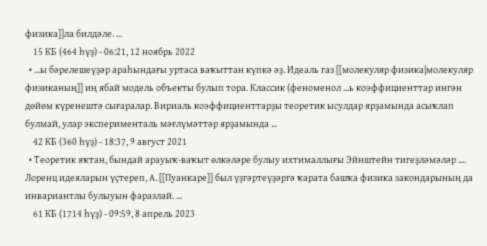физика]]ла билдәле. ...
    15 КБ (464 һүҙ) - 06:21, 12 ноябрь 2022
  • ...ы бәрелешеүҙәр араһындағы уртаса ваҡыттан күпкә әҙ. Идеаль газ [[молекуляр физика|молекуляр физиканың]] иң ябай модель объекты булып тора. Классик (феноменол ...ь коэффициенттар ингән дөйөм күренештә сығаралар. Вириаль коэффициенттарҙы теоретик ысулдар ярҙамында асыҡлап булмай, улар эксперименталь мәғлүмәттәр ярҙамында ...
    42 КБ (360 һүҙ) - 18:37, 9 август 2021
  • Теоретик яҡтан, бындай арауыҡ-ваҡыт өлкәләре булыу ихтималлығы Эйнштейн тигеҙләмәләр .... Лоренц идеяларын үҫтереп, А. [[Пуанкаре]] был үҙгәртеүҙәргә ҡарата башҡа физика закондарының да инвариантлы булыуын фаразлай. ...
    61 КБ (1714 һүҙ) - 09:59, 8 апрель 2023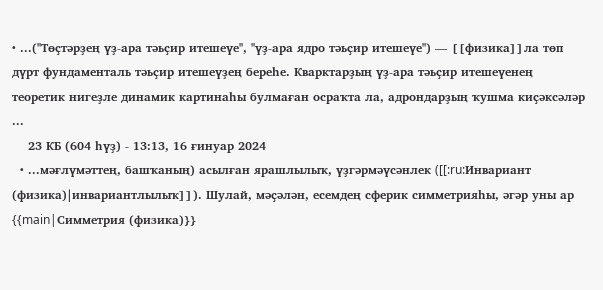• ...(''Төҫтәрҙең үҙ-ара тәьҫир итешеүе'', ''үҙ-ара ядро тәьҫир итешеүе'') — [[физика]]ла төп дүрт фундаменталь тәьҫир итешеүҙең береһе. Кварктарҙың үҙ-ара тәьҫир итешеүенең теоретик нигеҙле динамик картинаһы булмаған осраҡта ла, адрондарҙың ҡушма киҫәксәләр ...
    23 КБ (604 һүҙ) - 13:13, 16 ғинуар 2024
  • ...мәғлүмәттең, башҡаның) асылған ярашлылыҡ, үҙгәрмәүсәнлек ([[:ru:Инвариант (физика)|инвариантлылыҡ]]). Шулай, мәҫәлән, есемдең сферик симметрияһы, әгәр уны ар {{main|Симметрия (физика)}}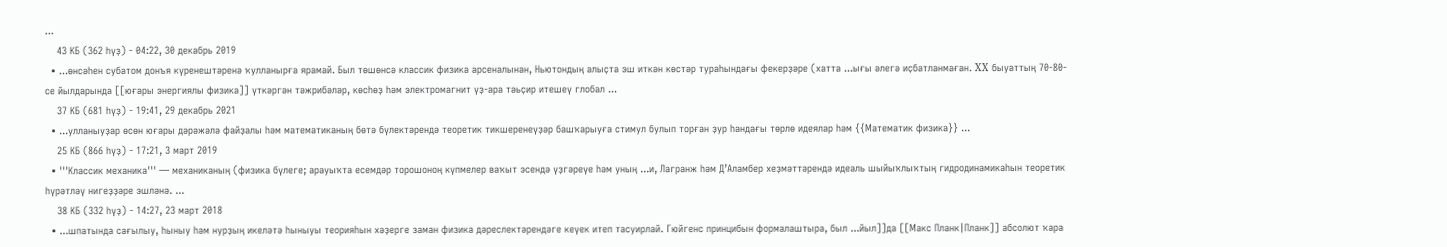...
    43 КБ (362 һүҙ) - 04:22, 30 декабрь 2019
  • ...өнсәһен субатом донъя күренештәренә ҡулланырға ярамай. Был төшөнсә классик физика арсеналынан, Ньютондың алыҫта эш иткән көстәр тураһындағы фекерҙәре (хатта ...ығы әлегә иҫбатланмаған. XX быуаттың 70-80-се йылдарында [[юғары энергиялы физика]] үткәргән тәжрибәләр, көсһөҙ һәм электромагнит үҙ-ара тәьҫир итешеү глобал ...
    37 КБ (681 һүҙ) - 19:41, 29 декабрь 2021
  • ...улланыуҙар өсөн юғары дәрәжәлә файҙалы һәм математиканың бөтә бүлектәрендә теоретик тикшеренеүҙәр башҡарыуға стимул булып торған ҙур һандағы төрлө идеялар һәм {{Математик физика}} ...
    25 КБ (866 һүҙ) - 17:21, 3 март 2019
  • '''Классик механика''' — механиканың (физика бүлеге; арауыҡта есемдәр торошоноң күпмелер ваҡыт эсендә үҙгәреүе һәм уның ...и, Лагранж һәм Д’Аламбер хеҙмәттәрендә идеаль шыйыҡлыҡтың гидродинамикаһын теоретик һүрәтләү нигеҙҙәре эшләнә. ...
    38 КБ (332 һүҙ) - 14:27, 23 март 2018
  • ...шпатында сағылыу, һыныу һәм нурҙың икеләтә һыныуы теорияһын хәҙерге заман физика дәреслектәрендәге кеүек итеп тасуирлай. Гюйгенс принцибын формалаштыра, был ...йыл]]да [[Макс Планк|Планк]] абсолют ҡара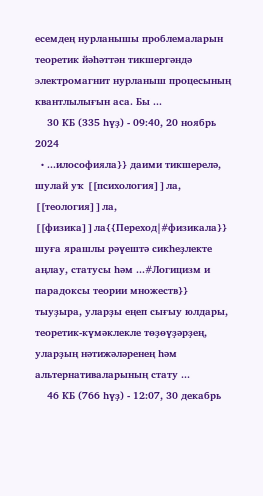есемдең нурланышы проблемаларын теоретик йәһәттән тикшергәндә электромагнит нурланыш процесының квантлылығын аса. Бы ...
    30 КБ (335 һүҙ) - 09:40, 20 ноябрь 2024
  • ...илософияла}} даими тикшерелә, шулай уҡ [[психология]]ла, [[теология]]ла, [[физика]]ла{{Переход|#физикала}} шуға ярашлы рәүештә сикһеҙлекте аңлау, статусы һәм ...#Логицизм и парадоксы теории множеств}} тыуҙыра, уларҙы еңеп сығыу юлдары, теоретик-күмәклекле төҙөүҙәрҙең, уларҙың нәтижәләренең һәм альтернативаларының стату ...
    46 КБ (766 һүҙ) - 12:07, 30 декабрь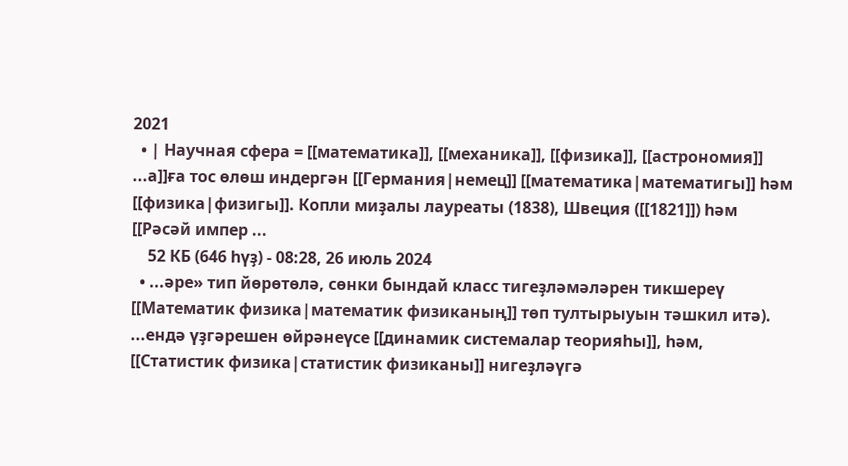2021
  • | Научная сфера = [[математика]], [[механика]], [[физика]], [[астрономия]] ...а]]ға тос өлөш индергән [[Германия|немец]] [[математика|математигы]] һәм [[физика|физигы]]. Копли миҙалы лауреаты (1838), Швеция ([[1821]]) һәм [[Рәсәй импер ...
    52 КБ (646 һүҙ) - 08:28, 26 июль 2024
  • ...әре» тип йөрөтөлә, сөнки бындай класс тигеҙләмәләрен тикшереү [[Математик физика|математик физиканың]] төп тултырыуын тәшкил итә). ...ендә үҙгәрешен өйрәнеүсе [[динамик системалар теорияһы]], һәм, [[Статистик физика|статистик физиканы]] нигеҙләүгә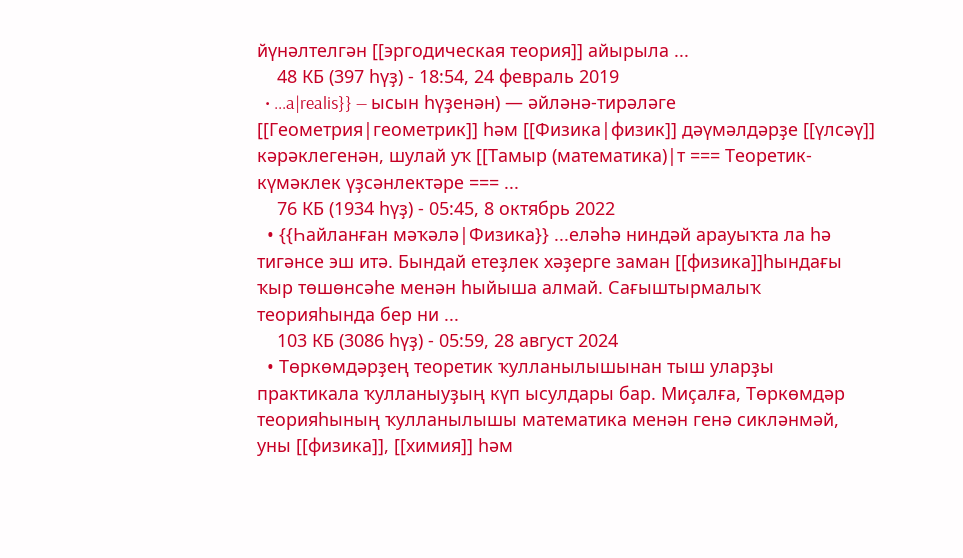йүнәлтелгән [[эргодическая теория]] айырыла ...
    48 КБ (397 һүҙ) - 18:54, 24 февраль 2019
  • ...a|realis}} — ысын һүҙенән) — әйләнә-тирәләге [[Геометрия|геометрик]] һәм [[Физика|физик]] дәүмәлдәрҙе [[үлсәү]] кәрәклегенән, шулай уҡ [[Тамыр (математика)|т === Теоретик-күмәклек үҙсәнлектәре === ...
    76 КБ (1934 һүҙ) - 05:45, 8 октябрь 2022
  • {{Һайланған мәҡәлә|Физика}} ...еләһә ниндәй арауыҡта ла һә тигәнсе эш итә. Бындай етеҙлек хәҙерге заман [[физика]]һындағы ҡыр төшөнсәһе менән һыйыша алмай. Сағыштырмалыҡ теорияһында бер ни ...
    103 КБ (3086 һүҙ) - 05:59, 28 август 2024
  • Төркөмдәрҙең теоретик ҡулланылышынан тыш уларҙы практикала ҡулланыуҙың күп ысулдары бар. Миҫалға, Төркөмдәр теорияһының ҡулланылышы математика менән генә сикләнмәй, уны [[физика]], [[химия]] һәм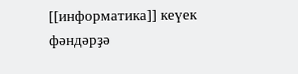[[информатика]] кеүек фәндәрҙә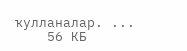ҡулланалар. ...
    56 КБ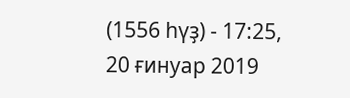(1556 һүҙ) - 17:25, 20 ғинуар 2019